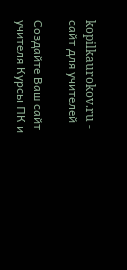kopilkaurokov.ru - сайт для учителей

Создайте Ваш сайт учителя Курсы ПК и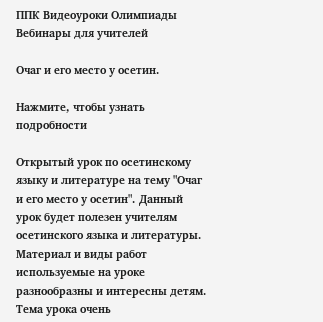ППК Видеоуроки Олимпиады Вебинары для учителей

Очаг и его место у осетин.

Нажмите, чтобы узнать подробности

Открытый урок по осетинскому языку и литературе на тему "Очаг и его место у осетин". Данный урок будет полезен учителям осетинского языка и литературы. Материал и виды работ используемые на уроке разнообразны и интересны детям. Тема урока очень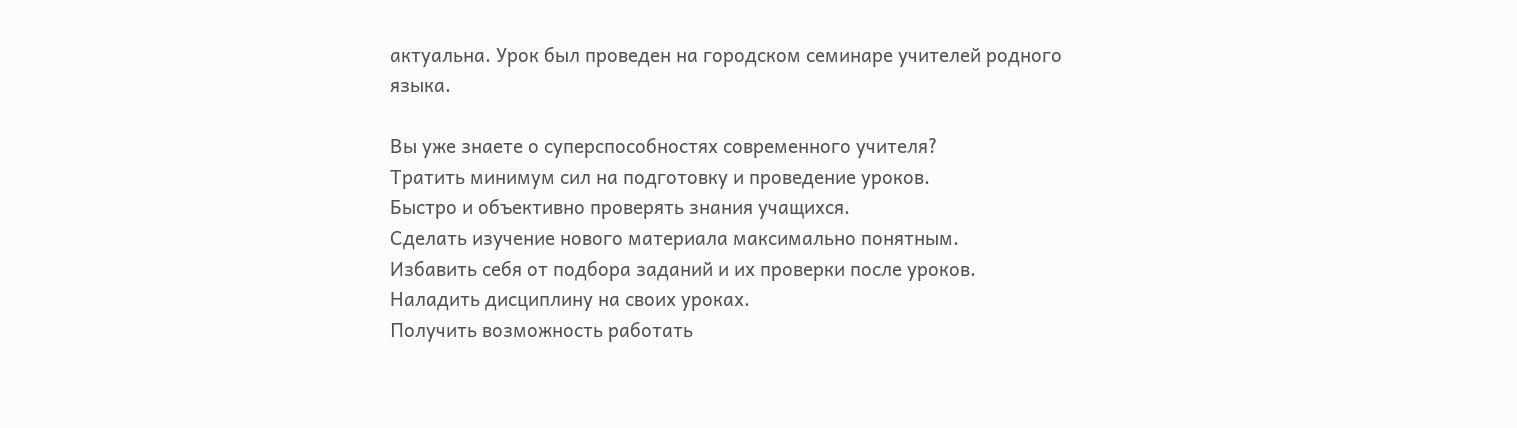актуальна. Урок был проведен на городском семинаре учителей родного языка.

Вы уже знаете о суперспособностях современного учителя?
Тратить минимум сил на подготовку и проведение уроков.
Быстро и объективно проверять знания учащихся.
Сделать изучение нового материала максимально понятным.
Избавить себя от подбора заданий и их проверки после уроков.
Наладить дисциплину на своих уроках.
Получить возможность работать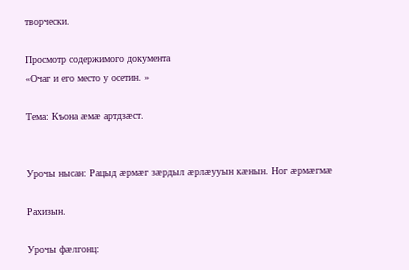творчески.

Просмотр содержимого документа
«Очаг и его место у осетин. »

Тема: Къона æмæ артдзæст.


Урочы нысан: Рацыд æрмæг зæрдыл æрлæууын кæнын. Ног æрмæгмæ

Рахизын.

Урочы фæлгонц: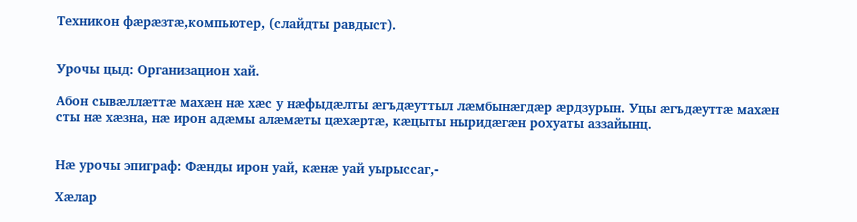Техникон фæрæзтæ,компьютер, (слайдты равдыст).


Урочы цыд: Организацион хай.

Абон сывæллæттæ махæн нæ хæс у нæфыдæлты æгъдæуттыл лæмбынæгдæр æрдзурын. Уцы æгъдæуттæ махæн сты нæ хæзна, нæ ирон адæмы алæмæты цæхæртæ, кæцыты ныридæгæн рохуаты аззайынц.


Нæ урочы эпиграф: Фæнды ирон уай, кæнæ уай уырыссаг,-

Хæлар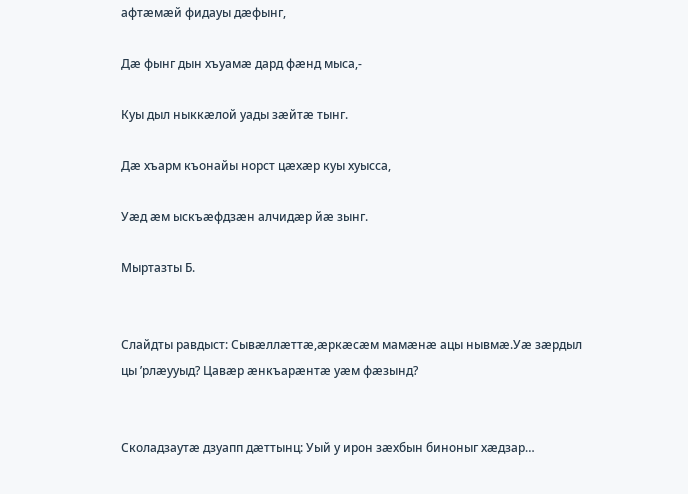афтæмæй фидауы дæфынг,

Дæ фынг дын хъуамæ дард фæнд мыса,-

Куы дыл ныккæлой уады зæйтæ тынг.

Дæ хъарм къонайы норст цæхæр куы хуысса,

Уæд æм ыскъæфдзæн алчидæр йæ зынг.

Мыртазты Б.


Слайдты равдыст: Сывæллæттæ,æркæсæм мамæнæ ацы нывмæ.Уæ зæрдыл цы ’рлæууыд? Цавæр æнкъарæнтæ уæм фæзынд?


Сколадзаутæ дзуапп дæттынц: Уый у ирон зæхбын биноныг хæдзар…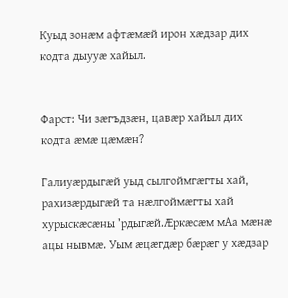Куыд зонæм афтæмæй ирон хæдзар дих кодта дыууæ хайыл.


Фарст: Чи зæгъдзæн, цавæр хайыл дих кодта æмæ цæмæн?

Галиуæрдыгæй уыд сылгоймгæгты хай, рахизæрдыгæй та нæлгоймæгты хай хурыскæсæны ’рдыгæй.Æркæсæм мАа мæнæ ацы нывмæ. Уым æцæгдæр бæрæг у хæдзар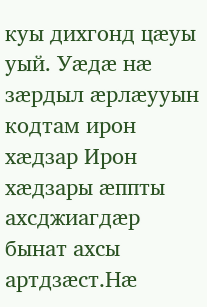куы дихгонд цæуы уый. Уæдæ нæ зæрдыл æрлæууын кодтам ирон хæдзар Ирон хæдзары æппты ахсджиагдæр бынат ахсы артдзæст.Нæ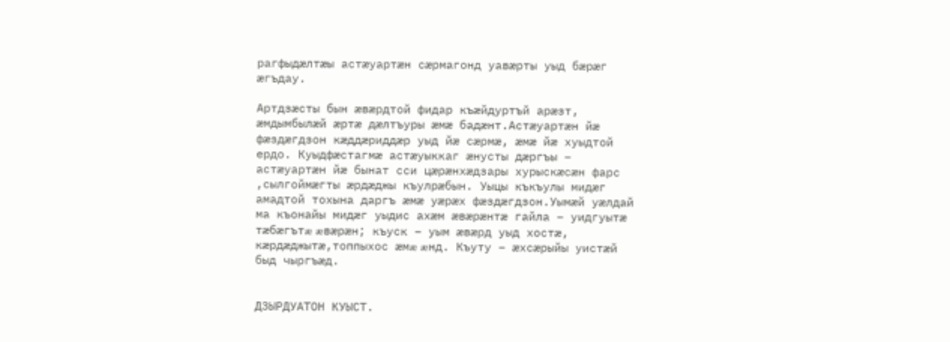рагфыдæлтæы астæуартæн сæрмагонд уавæрты уыд бæрæг æгъдау.

Артдзæсты бын æвæрдтой фидар къæйдуртъй арæзт, æмдымбылæй æртæ дæлтъуры æмæ бадæнт.Астæуартæн йæ фæздæгдзон кæддæриддæр уыд йæ сæрмæ, æмæ йæ хуыдтой ердо. Куыдфæстагмæ астæуыккаг æнусты дæргъы – астæуартæн йæ бынат сси цæрæнхæдзары хурыскæсæн фарс ,сылгоймæгты æрдæджы къулрæбын. Уыцы къкъулы мидæг амадтой тохына даргъ æмæ уæрæх фæздæгдзон.Уымæй уæлдай ма къонайы мидæг уыдис ахæм æвæрæнтæ гайла – уидгуытæ тæбæгътæ æвæрæн; къуск – уым æвæрд уыд хостæ, кæрдæджытæ,топпыхос æмæ æнд. Къуту – æхсæрыйы уистæй быд чыргъæд.


ДЗЫРДУАТОН КУЫСТ.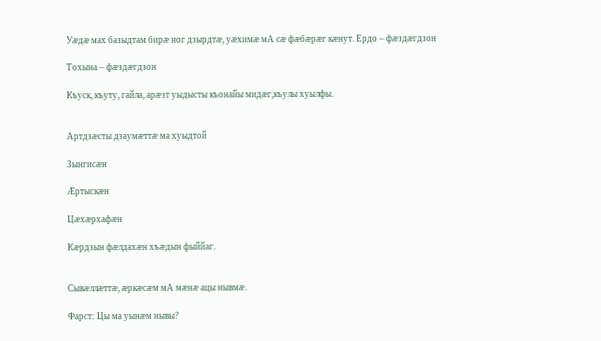Уæдæ мах базыдтам бирæ ног дзырдтæ, уæхимæ мА сæ фæбæрæг кæнут. Ердо – фæздæгдзон

Тохына – фæздæгдзон

Къуск, къуту, гайла, арæзт уыдысты къонайы мидæг,къулы хуылфы.


Артдзæсты дзаумæттæ ма хуыдтой

Зынгисæн

Æртыскæн

Цæхæрхафæн

Кæрдзын фæлдахæн хъæдын фыййаг.


Сывæллæттæ, æркæсæм мА мæнæ ацы нывмæ.

Фарст: Цы ма уынæм нывы?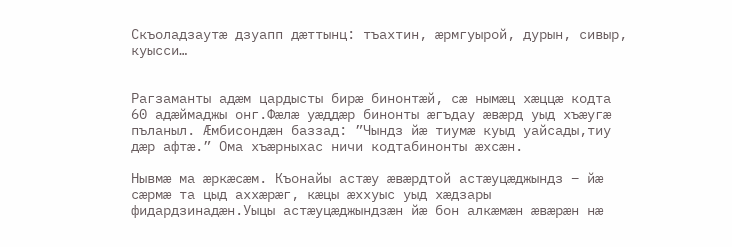Скъоладзаутæ дзуапп дæттынц: тъахтин, æрмгуырой, дурын, сивыр, куысси…


Рагзаманты адæм цардысты бирæ бинонтæй, сæ нымæц хæццæ кодта 60 адæймаджы онг.Фæлæ уæддæр бинонты æгъдау æвæрд уыд хъæугæ пъланыл. Æмбисондæн баззад: ”Чындз йæ тиумæ куыд уайсады,тиу дæр афтæ.” Ома хъæрныхас ничи кодтабинонты æхсæн.

Нывмæ ма æркæсæм. Къонайы астæу æвæрдтой астæуцæджындз – йæ сæрмæ та цыд аххæрæг, кæцы æххуыс уыд хæдзары фидардзинадæн.Уыцы астæуцæджындзæн йæ бон алкæмæн æвæрæн нæ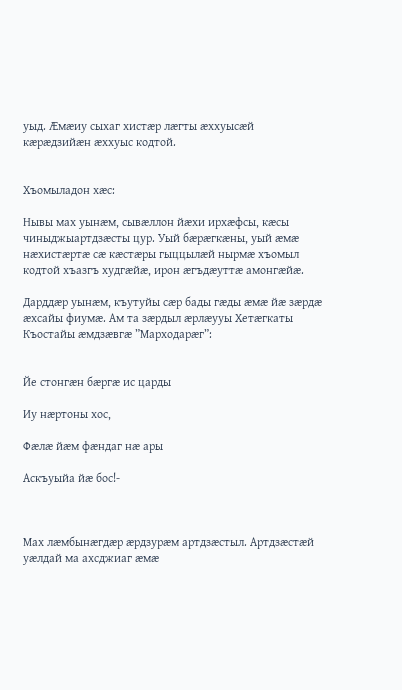уыд. Æмæиу сыхаг хистæр лæгты æххуысæй кæрæдзийæн æххуыс кодтой.


Хъомыладон хæс:

Нывы мах уынæм, сывæллон йæхи ирхæфсы, кæсы чиныджыартдзæсты цур. Уый бæрæгкæны, уый æмæ нæхистæртæ сæ кæстæры гыццылæй нырмæ хъомыл кодтой хъазгъ худгæйæ, ирон æгъдæуттæ амонгæйæ.

Дарддæр уынæм, къутуйы сæр бады гæды æмæ йæ зæрдæ æхсайы фиумæ. Ам та зæрдыл æрлæууы Хетæгкаты Къостайы æмдзæвгæ ”Марходарæг”:


Йе стонгæн бæргæ ис царды

Иу нæртоны хос,

Фæлæ йæм фæндаг нæ ары

Аскъуыйа йæ бос!-



Мах лæмбынæгдæр æрдзурæм артдзæстыл. Артдзæстæй уæлдай ма ахсджиаг æмæ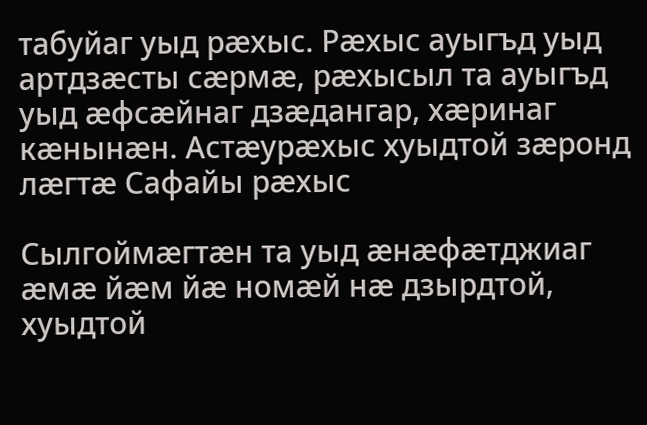табуйаг уыд рæхыс. Рæхыс ауыгъд уыд артдзæсты сæрмæ, рæхысыл та ауыгъд уыд æфсæйнаг дзæдангар, хæринаг кæнынæн. Астæурæхыс хуыдтой зæронд лæгтæ Сафайы рæхыс

Сылгоймæгтæн та уыд æнæфæтджиаг æмæ йæм йæ номæй нæ дзырдтой, хуыдтой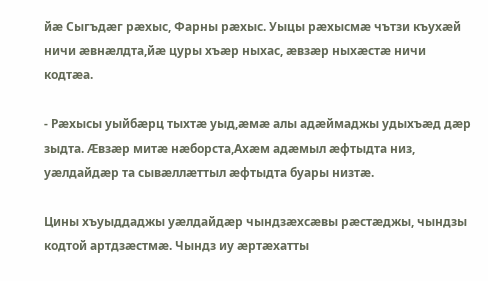йæ Сыгъдæг рæхыс, Фарны рæхыс. Уыцы рæхысмæ чътзи къухæй ничи æвнæлдта,йæ цуры хъæр ныхас, æвзæр ныхæстæ ничи кодтæа.

- Рæхысы уыйбæрц тыхтæ уыд,æмæ алы адæймаджы удыхъæд дæр зыдта. Æвзæр митæ нæборста,Ахæм адæмыл æфтыдта низ, уæлдайдæр та сывæллæттыл æфтыдта буары низтæ.

Цины хъуыддаджы уæлдайдæр чындзæхсæвы рæстæджы, чындзы кодтой артдзæстмæ. Чындз иу æртæхатты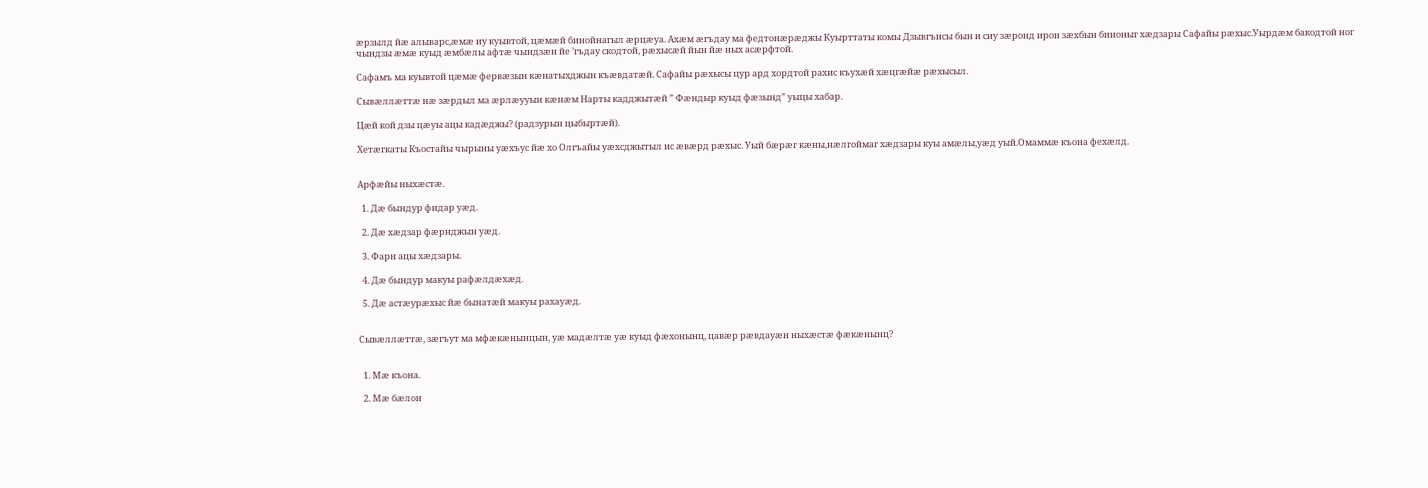æрзылд йæ алыварс,æмæ иу куывтой, цæмæй бинойнагыл æрцæуа. Ахæм æгъдау ма федтонæрæджы Куырттаты комы Дзывгъисы бын и сиу зæронд ирон зæхбын биноныг хæдзары Сафайы рæхыс.Уырдæм бакодтой ног чындзы æмæ куыд æмбæлы афтæ чындзæн йе ’гъдау скодтой, рæхысæй йын йæ ных асæрфтой.

Сафамъ ма куывтой цæмæ фервæзын кæнатыхджын къæвдатæй. Сафайы рæхысы цур ард хордтой рахис къухæй хæцгæйæ рæхысыл.

Сывæллæттæ нæ зæрдыл ма æрлæууын кæнæм Нарты кадджытæй ” Фæндыр куыд фæзынд” уыцы хабар.

Цæй кой дзы цæуы ацы кадæджы? (радзурын цыбыртæй).

Хетæгкаты Къостайы чырыны уæхъус йæ хо Олгъайы уæхсджытыл ис æвæрд рæхыс. Уый бæрæг кæны,нæлгоймаг хæдзары куы амæлы,уæд уый.Омаммæ къона фехæлд.


Арфæйы ныхæстæ.

  1. Дæ бындур фидар уæд.

  2. Дæ хæдзар фæрнджын уæд.

  3. Фарн ацы хæдзары.

  4. Дæ бындур макуы рафæлдæхæд.

  5. Дæ астæурæхыс йæ бынатæй макуы рахауæд.


Сывæллæттæ, зæгъут ма мфæкæнынцын, уæ мадæлтæ уæ куыд фæхонынц, цавæр рæвдауæн ныхæстæ фæкæнынц?


  1. Мæ къона.

  2. Мæ бæлон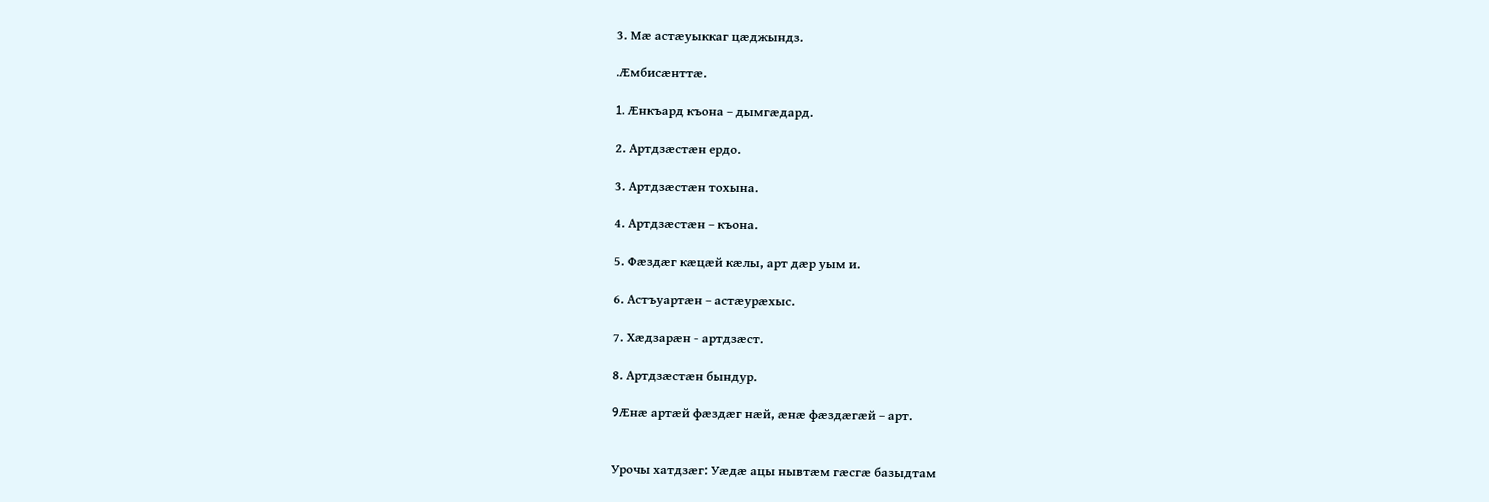3. Мæ астæуыккаг цæджындз.

.Æмбисæнттæ.

1. Æнкъард къона – дымгæдард.

2. Артдзæстæн ердо.

3. Артдзæстæн тохына.

4. Артдзæстæн – къона.

5. Фæздæг кæцæй кæлы, арт дæр уым и.

6. Астъуартæн – астæурæхыс.

7. Хæдзарæн - артдзæст.

8. Артдзæстæн бындур.

9Æнæ артæй фæздæг нæй, æнæ фæздæгæй – арт.


Урочы хатдзæг: Уæдæ ацы нывтæм гæсгæ базыдтам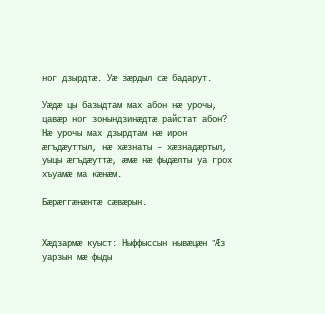ног дзырдтæ. Уæ зæрдыл сæ бадарут.

Уæдæ цы базыдтам мах абон нæ урочы, цавæр ног зонындзинæдтæ райстат абон? Нæ урочы мах дзырдтам нæ ирон æгъдæуттыл, нæ хæзнаты – хæзнадæртыл, уыцы æгъдæуттæ, æмæ нæ фыдæлты уа грох хъуамæ ма кæнæм.

Бæрæггæнæнтæ сæвæрын.


Хæдзармæ куыст: Ныффыссын нывæцæн ”Æз уарзын мæ фыды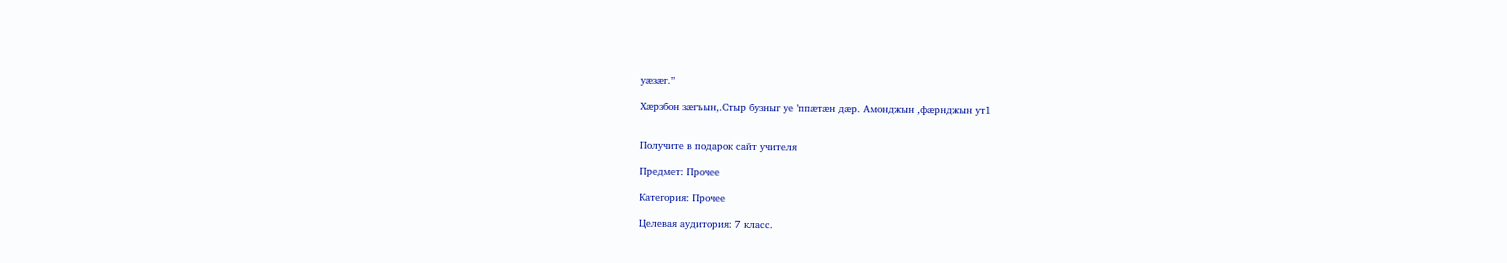уæзæг.”

Хæрзбон зæгъын,.Стыр бузныг уе ’ппæтæн дæр. Амонджын ,фæрнджын ут1


Получите в подарок сайт учителя

Предмет: Прочее

Категория: Прочее

Целевая аудитория: 7 класс.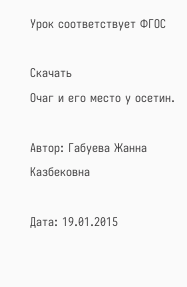Урок соответствует ФГОС

Скачать
Очаг и его место у осетин.

Автор: Габуева Жанна Казбековна

Дата: 19.01.2015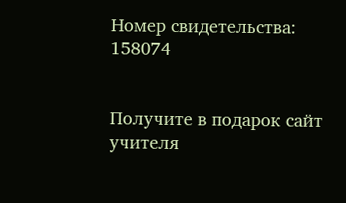Номер свидетельства: 158074


Получите в подарок сайт учителя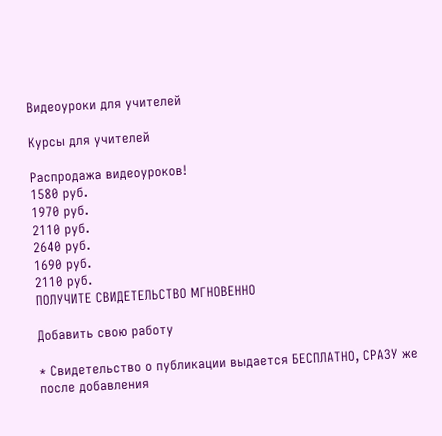Видеоуроки для учителей

Курсы для учителей

Распродажа видеоуроков!
1580 руб.
1970 руб.
2110 руб.
2640 руб.
1690 руб.
2110 руб.
ПОЛУЧИТЕ СВИДЕТЕЛЬСТВО МГНОВЕННО

Добавить свою работу

* Свидетельство о публикации выдается БЕСПЛАТНО, СРАЗУ же после добавления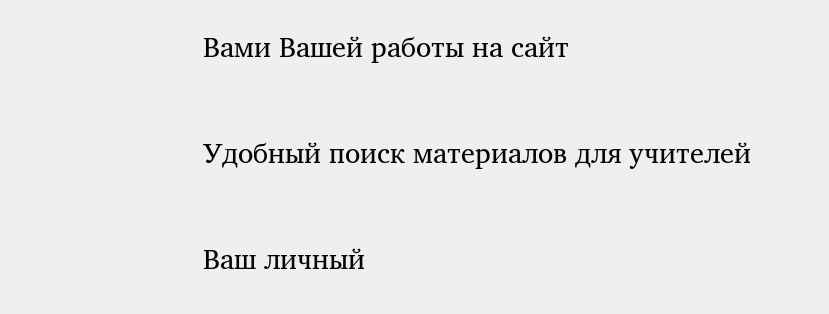Вами Вашей работы на сайт

Удобный поиск материалов для учителей

Ваш личный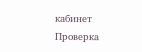кабинет
Проверка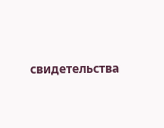свидетельства